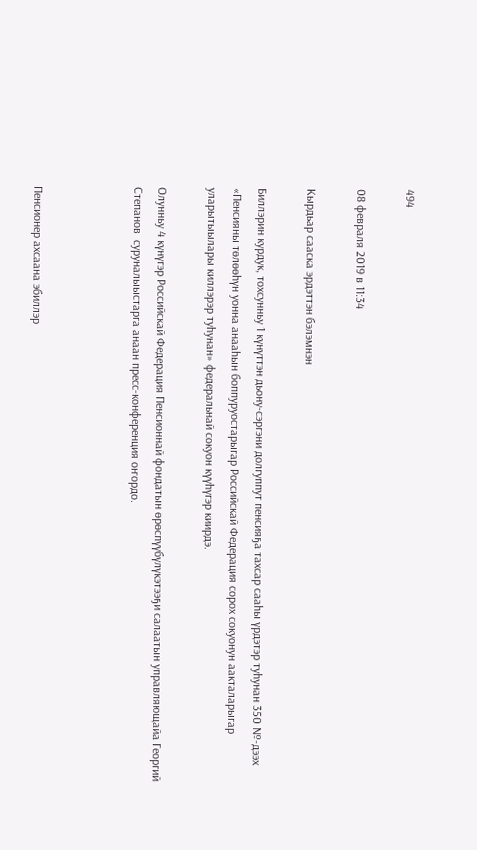494

08 февраля 2019 в 11:34

Кырдьар сааска эрдэттэн бэлэмнэн

Биллэрин курдук, тохсунньу 1 күнүттэн дьону-сэргэни долгуппут пенсияҕа тахсар сааһы үрдэтэр туһунан 350 №-дээх «Пенсияны төлөөһүн уонна анааһын боппуруостарыгар Российскай Федерация сорох сокуонун аакталарыгар уларытыылары киллэрэр туһунан» федеральнай сокуон күүһүгэр киирдэ.

Олунньу 4 күнүгэр Российскай Федерация Пенсионнай фондатын өрөспүүбүлүкэтээҕи салаатын управляющайа Георгий Степанов  суруналыыстарга анаан пресс-конференция оҥордо.



Пенсионер ахсаана эбиллэр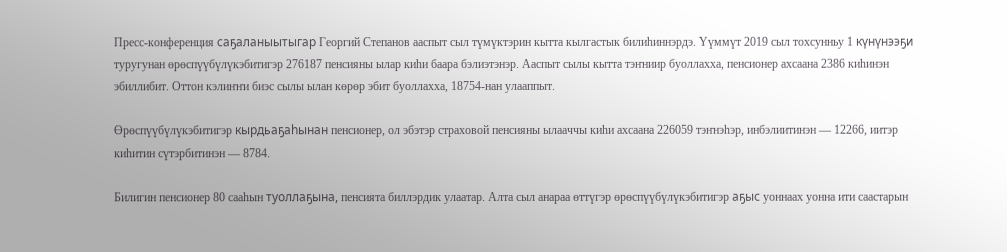Пресс-конференция саҕаланыытыгар Георгий Степанов ааспыт сыл түмүктэрин кытта кылгастык билиһиннэрдэ. Үүммүт 2019 сыл тохсунньу 1 күнүнээҕи туругунан өрөспүүбүлүкэбитигэр 276187 пенсияны ылар киһи баара бэлиэтэнэр. Ааспыт сылы кытта тэҥниир буоллахха, пенсионер ахсаана 2386 киһинэн эбиллибит. Оттон кэлиҥҥи биэс сылы ылан көрөр эбит буоллахха, 18754-нан улааппыт.

Өрөспүүбүлүкэбитигэр кырдьаҕаһынан пенсионер, ол эбэтэр страховой пенсияны ылааччы киһи ахсаана 226059 тэҥнэһэр, инбэлиитинэн — 12266, иитэр киһитин сүтэрбитинэн — 8784.

Билигин пенсионер 80 сааһын туоллаҕына, пенсията биллэрдик улаатар. Алта сыл анараа өттүгэр өрөспүүбүлүкэбитигэр аҕыс уоннаах уонна ити саастарын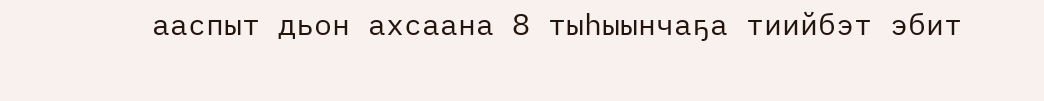ааспыт дьон ахсаана 8 тыһыынчаҕа тиийбэт эбит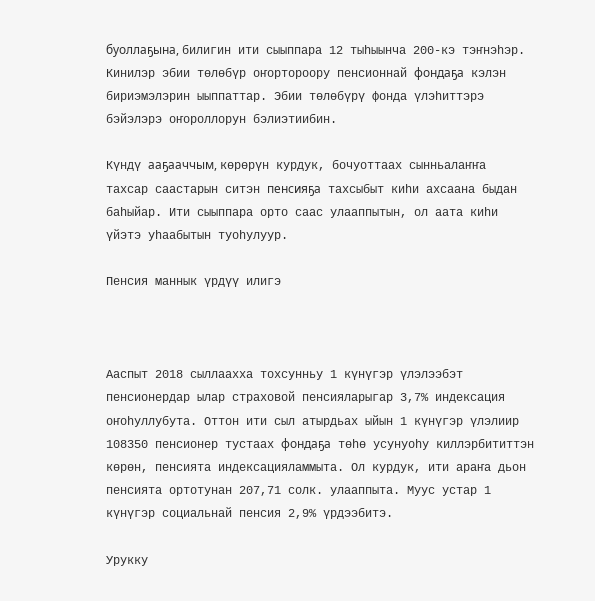буоллаҕына, билигин ити сыыппара 12 тыһыынча 200-кэ тэҥнэһэр. Кинилэр эбии төлөбүр оҥортороору пенсионнай фондаҕа кэлэн бириэмэлэрин ыыппаттар. Эбии төлөбүрү фонда үлэһиттэрэ бэйэлэрэ оҥороллорун бэлиэтиибин.

Күндү ааҕааччым, көрөрүн курдук, бочуоттаах сынньалаҥҥа тахсар саастарын ситэн пенсияҕа тахсыбыт киһи ахсаана быдан баһыйар. Ити сыыппара орто саас улааппытын, ол аата киһи үйэтэ уһаабытын туоһулуур.

Пенсия маннык үрдүү илигэ



Ааспыт 2018 сыллаахха тохсунньу 1 күнүгэр үлэлээбэт пенсионердар ылар страховой пенсияларыгар 3,7% индексация оҥоһуллубута. Оттон ити сыл атырдьах ыйын 1 күнүгэр үлэлиир 108350 пенсионер тустаах фондаҕа төһө усунуоһу киллэрбититтэн көрөн, пенсията индексацияламмыта. Ол курдук, ити араҥа дьон пенсията ортотунан 207,71 солк. улааппыта. Муус устар 1 күнүгэр социальнай пенсия 2,9% үрдээбитэ.

Урукку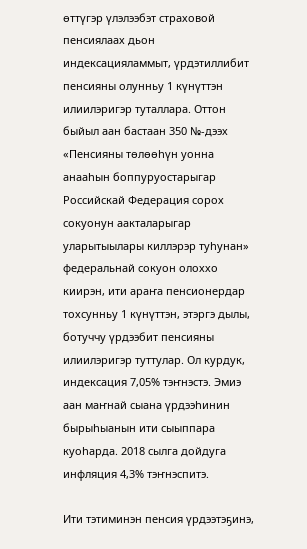өттүгэр үлэлээбэт страховой пенсиялаах дьон индексацияламмыт, үрдэтиллибит пенсияны олунньу 1 күнүттэн илиилэригэр туталлара. Оттон быйыл аан бастаан 350 №-дээх «Пенсияны төлөөһүн уонна анааһын боппуруостарыгар Российскай Федерация сорох сокуонун аакталарыгар уларытыылары киллэрэр туһунан» федеральнай сокуон олоххо киирэн, ити араҥа пенсионердар тохсунньу 1 күнүттэн, этэргэ дылы, ботуччу үрдээбит пенсияны илиилэригэр туттулар. Ол курдук, индексация 7,05% тэҥнэстэ. Эмиэ аан маҥнай сыана үрдээһинин бырыһыанын ити сыыппара куоһарда. 2018 сылга дойдуга инфляция 4,3% тэҥнэспитэ.

Ити тэтиминэн пенсия үрдээтэҕинэ,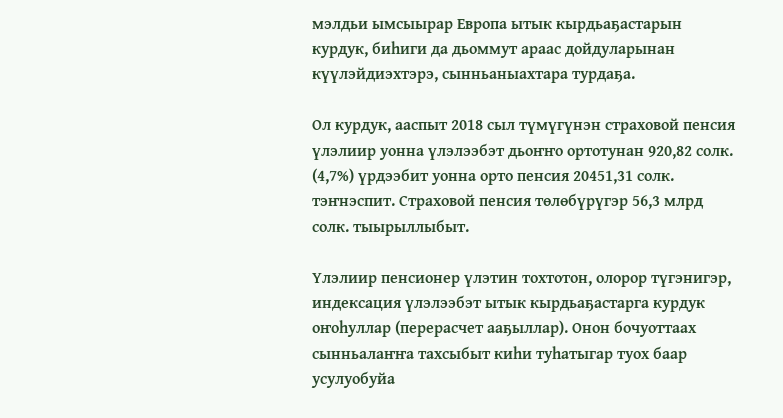мэлдьи ымсыырар Европа ытык кырдьаҕастарын курдук, биһиги да дьоммут араас дойдуларынан күүлэйдиэхтэрэ, сынньаныахтара турдаҕа.

Ол курдук, ааспыт 2018 сыл түмүгүнэн страховой пенсия үлэлиир уонна үлэлээбэт дьоҥҥо ортотунан 920,82 солк. (4,7%) үрдээбит уонна орто пенсия 20451,31 солк. тэҥнэспит. Страховой пенсия төлөбүрүгэр 56,3 млрд солк. тыырыллыбыт.

Үлэлиир пенсионер үлэтин тохтотон, олорор түгэнигэр, индексация үлэлээбэт ытык кырдьаҕастарга курдук оҥоһуллар (перерасчет ааҕыллар). Онон бочуоттаах сынньалаҥҥа тахсыбыт киһи туһатыгар туох баар усулуобуйа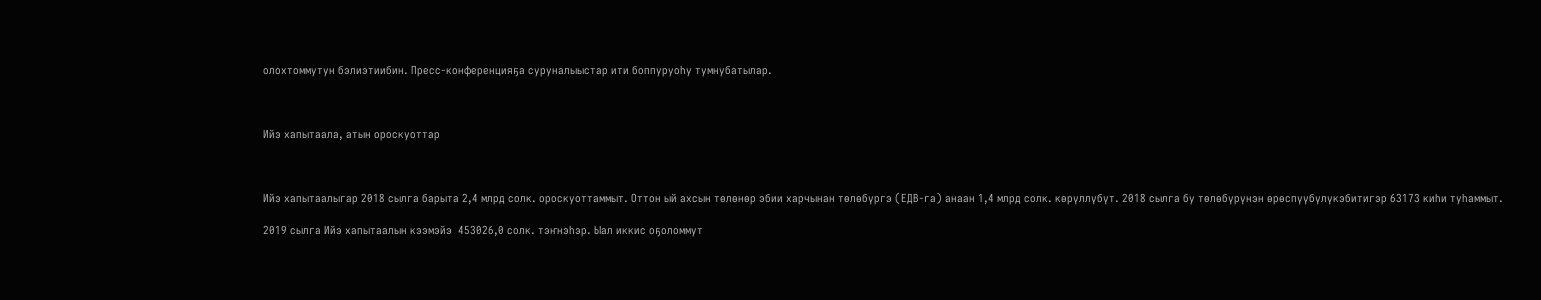олохтоммутун бэлиэтиибин. Пресс-конференцияҕа суруналыыстар ити боппуруоһу тумнубатылар.



Ийэ хапытаала, атын ороскуоттар



Ийэ хапытаалыгар 2018 сылга барыта 2,4 млрд солк. ороскуоттаммыт. Оттон ый ахсын төлөнөр эбии харчынан төлөбүргэ (ЕДВ-га) анаан 1,4 млрд солк. көрүллүбүт. 2018 сылга бу төлөбүрүнэн өрөспүүбүлүкэбитигэр 63173 киһи туһаммыт.

2019 сылга Ийэ хапытаалын кээмэйэ  453026,0 солк. тэҥнэһэр. Ыал иккис оҕоломмут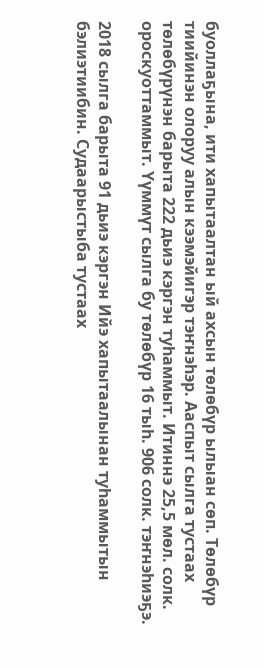буоллаҕына, ити хапытаалтан ый ахсын төлөбүр ылыан сөп. Төлөбүр тиийинэн олоруу алын кээмэйигэр тэҥнэһэр. Ааспыт сылга тустаах төлөбүрүнэн барыта 222 дьиэ кэргэн туһаммыт. Итиннэ 25,5 мөл. солк. ороскуоттаммыт. Үүммүт сылга бу төлөбүр 16 тыһ. 906 солк. тэҥнэһиэҕэ.

2018 сылга барыта 91 дьиэ кэргэн Ийэ хапытаалынан туһаммытын бэлиэтиибин. Судаарыстыба тустаах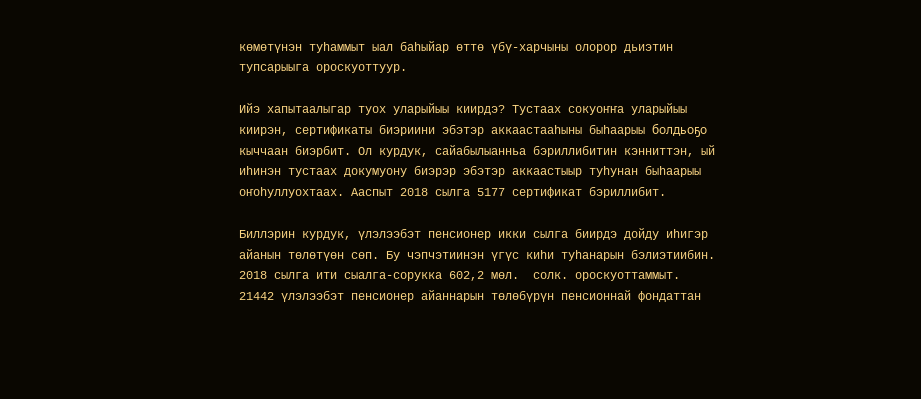көмөтүнэн туһаммыт ыал баһыйар өттө үбү-харчыны олорор дьиэтин тупсарыыга ороскуоттуур.

Ийэ хапытаалыгар туох уларыйыы киирдэ? Тустаах сокуоҥҥа уларыйыы киирэн, сертификаты биэриини эбэтэр аккаастааһыны быһаарыы болдьоҕо кыччаан биэрбит. Ол курдук, сайабылыанньа бэриллибитин кэнниттэн, ый иһинэн тустаах докумуону биэрэр эбэтэр аккаастыыр туһунан быһаарыы оҥоһуллуохтаах. Ааспыт 2018 сылга 5177 сертификат бэриллибит.

Биллэрин курдук, үлэлээбэт пенсионер икки сылга биирдэ дойду иһигэр айанын төлөтүөн сөп. Бу чэпчэтиинэн үгүс киһи туһанарын бэлиэтиибин. 2018 сылга ити сыалга-сорукка 602,2 мөл.  солк. ороскуоттаммыт. 21442 үлэлээбэт пенсионер айаннарын төлөбүрүн пенсионнай фондаттан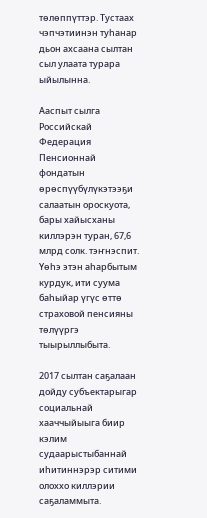төлөппүттэр. Тустаах чэпчэтиинэн туһанар дьон ахсаана сылтан сыл улаата турара ыйылынна.

Ааспыт сылга Российскай Федерация Пенсионнай фондатын өрөспүүбүлүкэтээҕи салаатын ороскуота, бары хайысханы киллэрэн туран, 67,6 млрд солк. тэҥнэспит. Үөһэ этэн аһарбытым курдук, ити суума баһыйар үгүс өттө страховой пенсияны төлүүргэ тыырыллыбыта.

2017 сылтан саҕалаан дойду субъектарыгар социальнай хааччыйыыга биир кэлим судаарыстыбаннай иһитиннэрэр ситими олоххо киллэрии саҕаламмыта.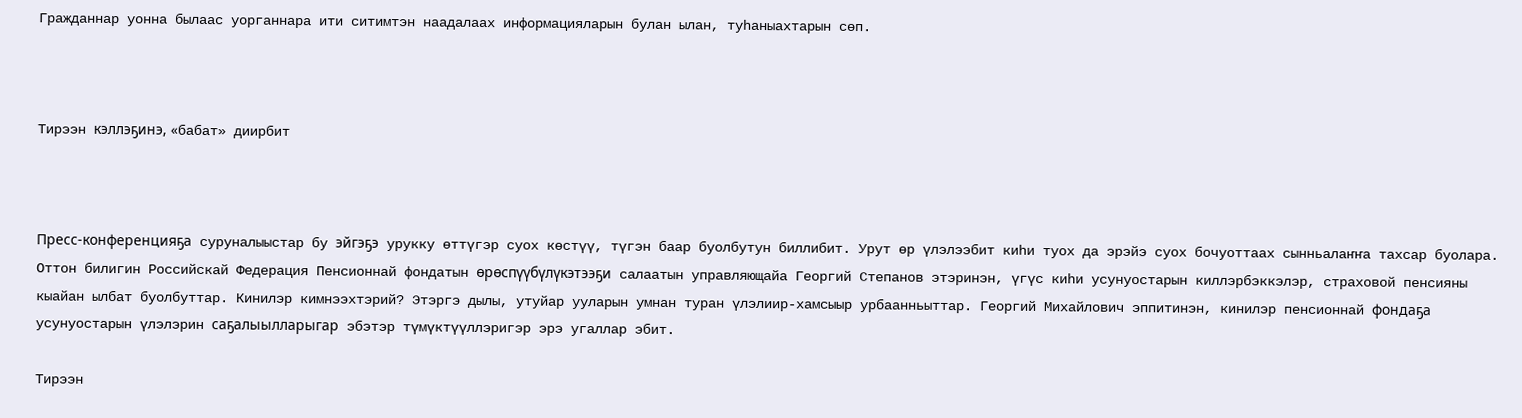Гражданнар уонна былаас уорганнара ити ситимтэн наадалаах информацияларын булан ылан, туһаныахтарын сөп.



Тирээн кэллэҕинэ, «бабат» диирбит



Пресс-конференцияҕа суруналыыстар бу эйгэҕэ урукку өттүгэр суох көстүү, түгэн баар буолбутун биллибит. Урут өр үлэлээбит киһи туох да эрэйэ суох бочуоттаах сынньалаҥҥа тахсар буолара. Оттон билигин Российскай Федерация Пенсионнай фондатын өрөспүүбүлүкэтээҕи салаатын управляющайа Георгий Степанов этэринэн, үгүс киһи усунуостарын киллэрбэккэлэр, страховой пенсияны кыайан ылбат буолбуттар. Кинилэр кимнээхтэрий? Этэргэ дылы, утуйар ууларын умнан туран үлэлиир-хамсыыр урбаанньыттар. Георгий Михайлович эппитинэн, кинилэр пенсионнай фондаҕа усунуостарын үлэлэрин саҕалыылларыгар эбэтэр түмүктүүллэригэр эрэ угаллар эбит.

Тирээн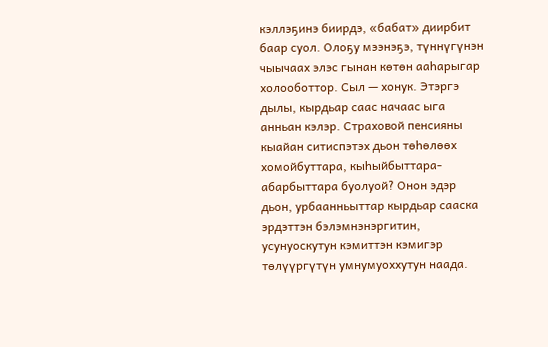кэллэҕинэ биирдэ, «бабат» диирбит баар суол. Олоҕу мээнэҕэ, түннүгүнэн чыычаах элэс гынан көтөн ааһарыгар холооботтор. Сыл — хонук. Этэргэ дылы, кырдьар саас начаас ыга анньан кэлэр. Страховой пенсияны кыайан ситиспэтэх дьон төһөлөөх хомойбуттара, кыһыйбыттара-абарбыттара буолуой? Онон эдэр дьон, урбаанньыттар кырдьар сааска эрдэттэн бэлэмнэнэргитин, усунуоскутун кэмиттэн кэмигэр төлүүргүтүн умнумуоххутун наада.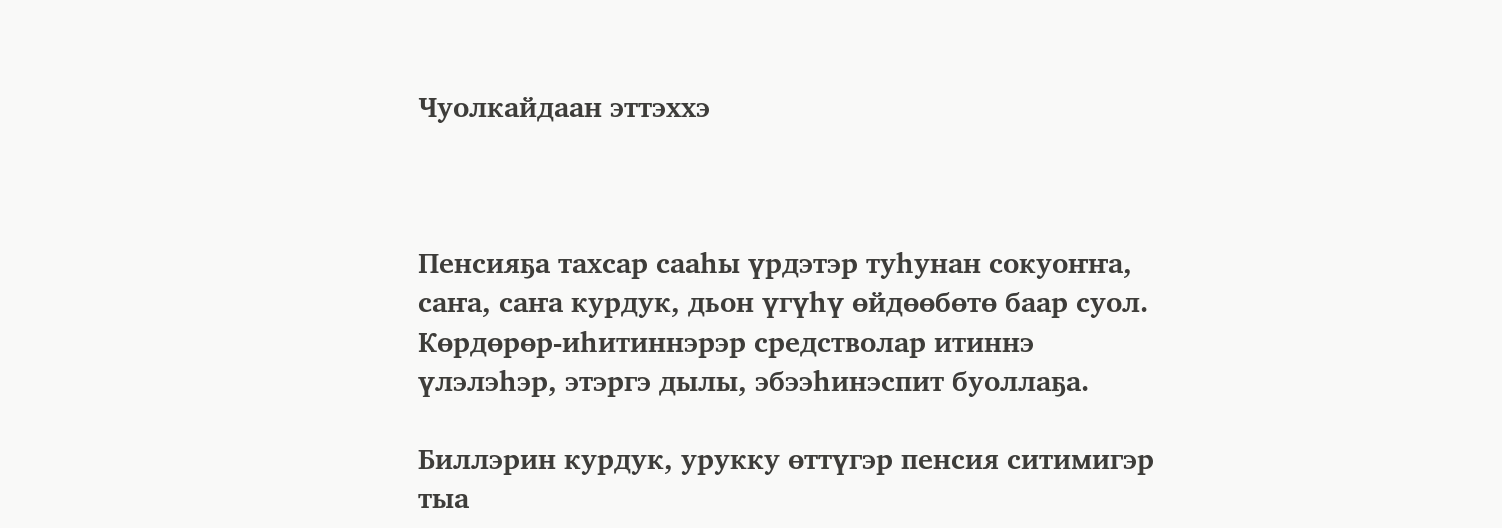Чуолкайдаан эттэххэ



Пенсияҕа тахсар сааһы үрдэтэр туһунан сокуоҥҥа, саҥа, саҥа курдук, дьон үгүһү өйдөөбөтө баар суол. Көрдөрөр-иһитиннэрэр средстволар итиннэ үлэлэһэр, этэргэ дылы, эбээһинэспит буоллаҕа.

Биллэрин курдук, урукку өттүгэр пенсия ситимигэр тыа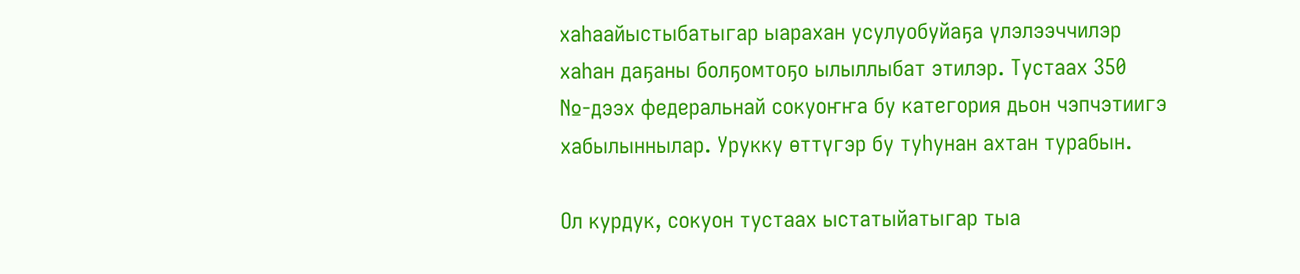хаһаайыстыбатыгар ыарахан усулуобуйаҕа үлэлээччилэр хаһан даҕаны болҕомтоҕо ылыллыбат этилэр. Тустаах 350 №-дээх федеральнай сокуоҥҥа бу категория дьон чэпчэтиигэ хабылыннылар. Урукку өттүгэр бу туһунан ахтан турабын.

Ол курдук, сокуон тустаах ыстатыйатыгар тыа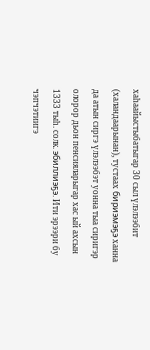хаһаайыстыбатыгар 30 сыл үлэлээбит (халандаарынан), тустаах бириэмэҕэ ханна да атын сиргэ үлэлээбэт уонна тыа сиригэр олорор дьон пенсияларыгар хас ый ахсын 1333 тыһ. солк. эбиллиэҕэ. Ити эрээри бу чэпчэтиигэ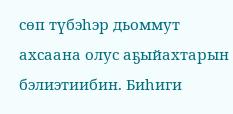сөп түбэһэр дьоммут ахсаана олус аҕыйахтарын бэлиэтиибин. Биһиги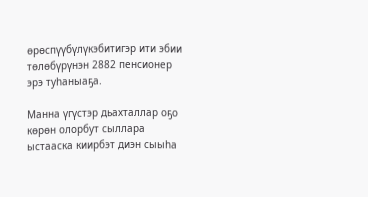өрөспүүбүлүкэбитигэр ити эбии төлөбүрүнэн 2882 пенсионер эрэ туһаныаҕа.

Манна үгүстэр дьахталлар оҕо көрөн олорбут сыллара ыстааска киирбэт диэн сыыһа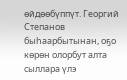өйдөөбүппүт. Георгий Степанов быһаарбытынан, оҕо көрөн олорбут алта сыллара үлэ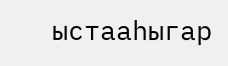ыстааһыгар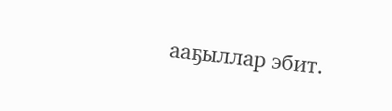ааҕыллар эбит.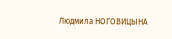Людмила НОГОВИЦЫНА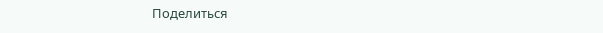Поделиться